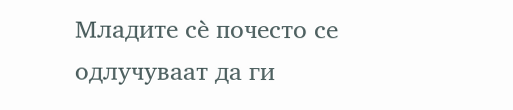Младите сè почесто се одлучуваат да ги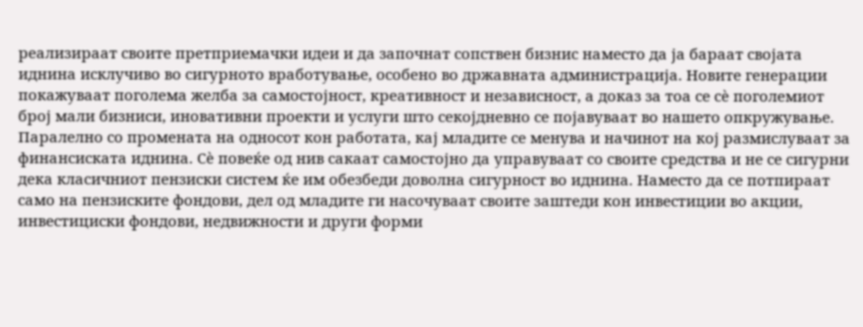реализираат своите претприемачки идеи и да започнат сопствен бизнис наместо да ја бараат својата иднина исклучиво во сигурното вработување, особено во државната администрација. Новите генерации покажуваат поголема желба за самостојност, креативност и независност, а доказ за тоа се сè поголемиот број мали бизниси, иновативни проекти и услуги што секојдневно се појавуваат во нашето опкружување. Паралелно со промената на односот кон работата, кај младите се менува и начинот на кој размислуваат за финансиската иднина. Сè повеќе од нив сакаат самостојно да управуваат со своите средства и не се сигурни дека класичниот пензиски систем ќе им обезбеди доволна сигурност во иднина. Наместо да се потпираат само на пензиските фондови, дел од младите ги насочуваат своите заштеди кон инвестиции во акции, инвестициски фондови, недвижности и други форми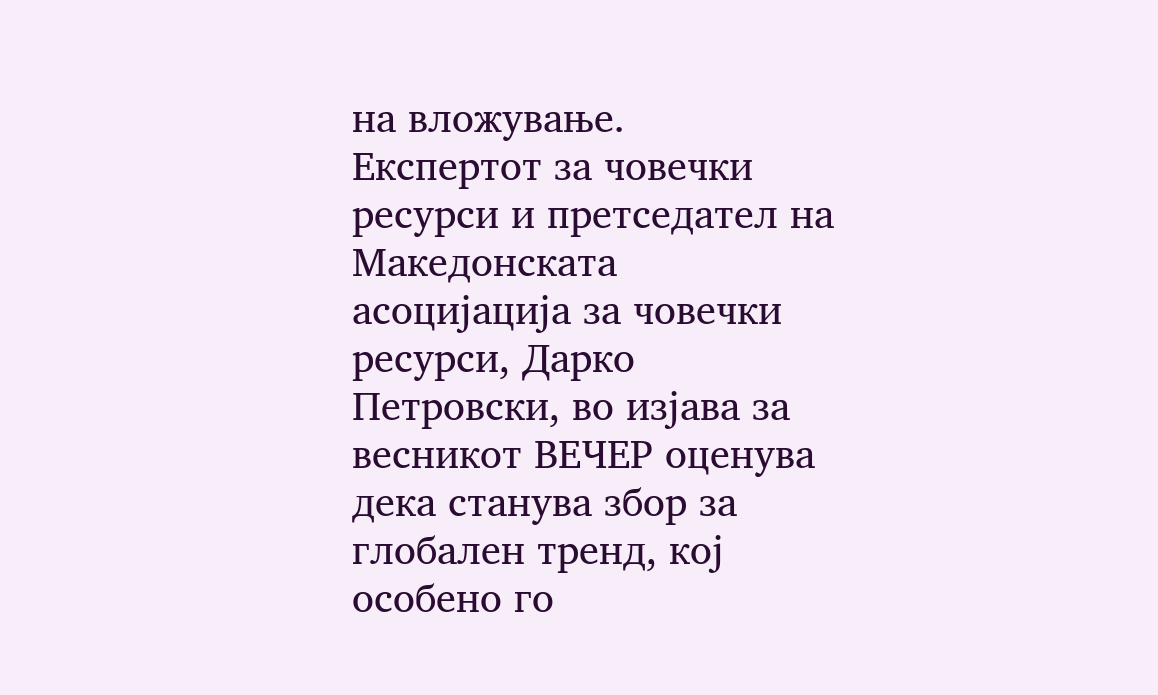на вложување.
Експертот за човечки ресурси и претседател на Македонската асоцијација за човечки ресурси, Дарко Петровски, во изјава за весникот ВЕЧЕР оценува дека станува збор за глобален тренд, кој особено го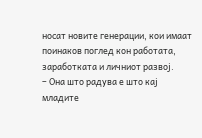носат новите генерации, кои имаат поинаков поглед кон работата, заработката и личниот развој.
– Она што радува е што кај младите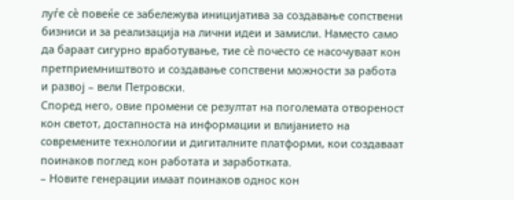луѓе сè повеќе се забележува иницијатива за создавање сопствени бизниси и за реализација на лични идеи и замисли. Наместо само да бараат сигурно вработување, тие сè почесто се насочуваат кон претприемништвото и создавање сопствени можности за работа и развој – вели Петровски.
Според него, овие промени се резултат на поголемата отвореност кон светот, достапноста на информации и влијанието на современите технологии и дигиталните платформи, кои создаваат поинаков поглед кон работата и заработката.
– Новите генерации имаат поинаков однос кон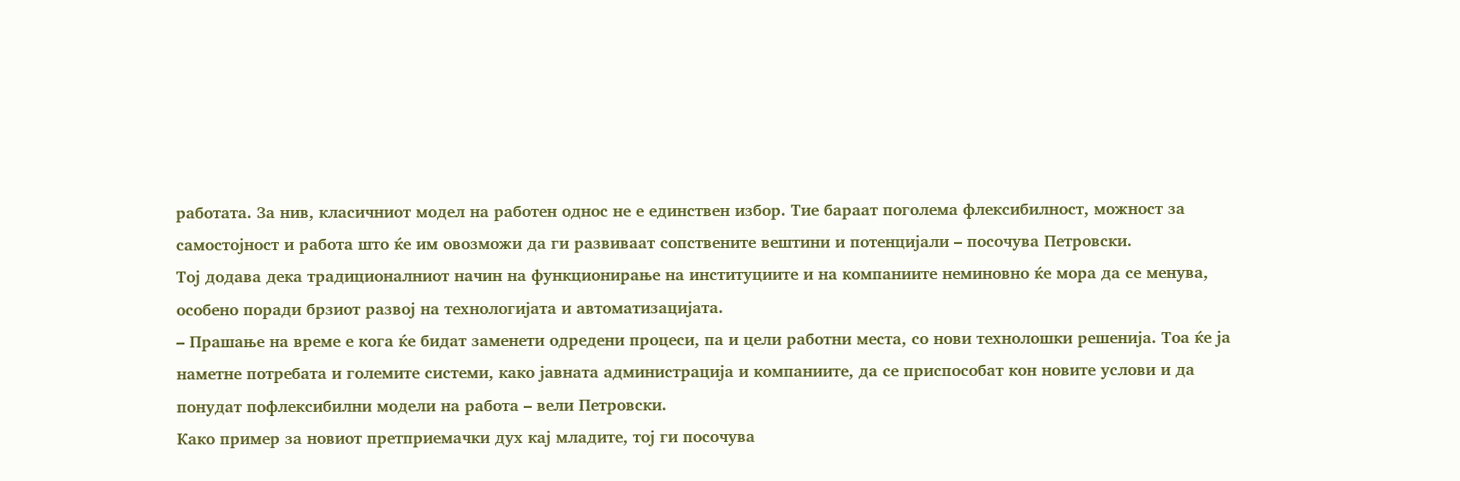работата. За нив, класичниот модел на работен однос не е единствен избор. Тие бараат поголема флексибилност, можност за самостојност и работа што ќе им овозможи да ги развиваат сопствените вештини и потенцијали – посочува Петровски.
Тој додава дека традиционалниот начин на функционирање на институциите и на компаниите неминовно ќе мора да се менува, особено поради брзиот развој на технологијата и автоматизацијата.
– Прашање на време е кога ќе бидат заменети одредени процеси, па и цели работни места, со нови технолошки решенија. Тоа ќе ја наметне потребата и големите системи, како јавната администрација и компаниите, да се приспособат кон новите услови и да понудат пофлексибилни модели на работа – вели Петровски.
Како пример за новиот претприемачки дух кај младите, тој ги посочува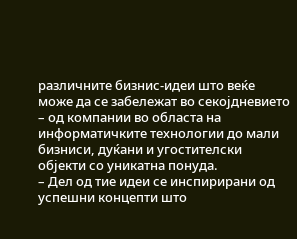различните бизнис-идеи што веќе може да се забележат во секојдневието – од компании во областа на информатичките технологии до мали бизниси, дуќани и угостителски објекти со уникатна понуда.
– Дел од тие идеи се инспирирани од успешни концепти што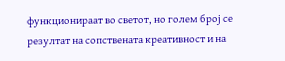функционираат во светот, но голем број се резултат на сопствената креативност и на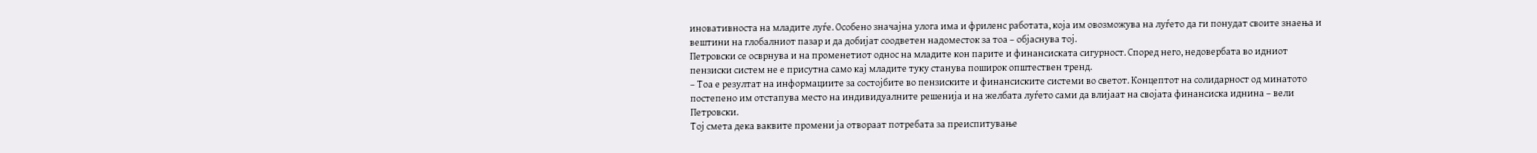иновативноста на младите луѓе. Особено значајна улога има и фриленс работата, која им овозможува на луѓето да ги понудат своите знаења и вештини на глобалниот пазар и да добијат соодветен надоместок за тоа – објаснува тој.
Петровски се осврнува и на променетиот однос на младите кон парите и финансиската сигурност. Според него, недовербата во идниот пензиски систем не е присутна само кај младите туку станува поширок општествен тренд.
– Тоа е резултат на информациите за состојбите во пензиските и финансиските системи во светот. Концептот на солидарност од минатото постепено им отстапува место на индивидуалните решенија и на желбата луѓето сами да влијаат на својата финансиска иднина – вели Петровски.
Тој смета дека ваквите промени ја отвораат потребата за преиспитување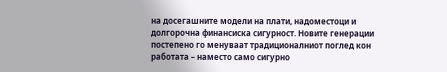на досегашните модели на плати, надоместоци и долгорочна финансиска сигурност. Новите генерации постепено го менуваат традиционалниот поглед кон работата – наместо само сигурно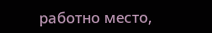работно место,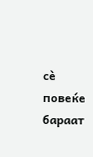сè повеќе бараат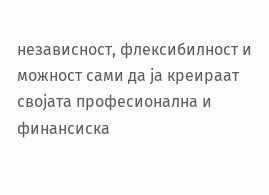независност, флексибилност и можност сами да ја креираат својата професионална и финансиска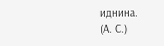иднина.
(А. С.)